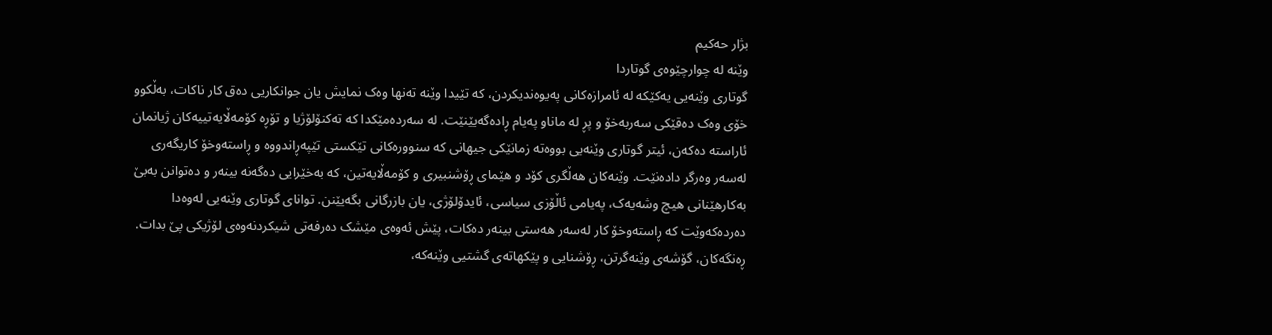بژار حەکیم
وێنە لە چوارچێوەی گوتاردا
گوتاری وێنەیی یەکێکە لە ئامرازەکانی پەیوەندیکردن، کە تێیدا وێنە تەنها وەک نمایش یان جوانکاریی دەق کار ناکات، بەڵکوو خۆی وەک دەقێکی سەربەخۆ و پڕ لە ماناو پەیام ڕادەگەیێنێت. لە سەردەمێکدا کە تەکنۆلۆژیا و تۆڕە کۆمەڵایەتییەکان ژیانمان ئاراستە دەکەن، ئیتر گوتاری وێنەیی بووەتە زمانێکی جیهانی کە سنوورەکانی تێکستی تێپەڕاندووە و ڕاستەوخۆ کاریگەری لەسەر وەرگر دادەنێت. وێنەکان هەڵگری کۆد و هێمای ڕۆشنبیری و کۆمەڵایەتین، کە بەخێرایی دەگەنە بینەر و دەتوانن بەبێ بەکارهێنانی هیچ وشەیەک، پەیامی ئاڵۆزی سیاسی، ئایدۆلۆژی، یان بازرگانی بگەیێنن. توانای گوتاری وێنەیی لەوەدا دەردەکەوێت کە ڕاستەوخۆ کار لەسەر هەستی بینەر دەکات، پێش ئەوەی مێشک دەرفەتی شیکردنەوەی لۆژیکی پێ بدات. ڕەنگەکان، گۆشەی وێنەگرتن، ڕۆشنایی و پێکهاتەی گشتیی وێنەکە،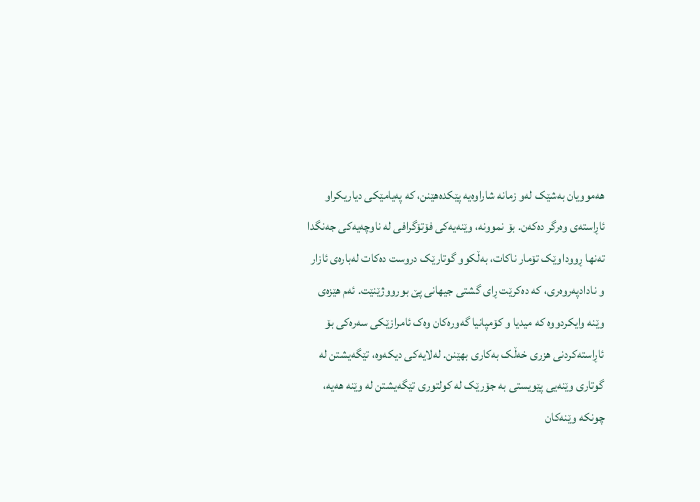هەموویان بەشێک لەو زمانە شاراوەیە پێکدەهێنن، کە پەیامێکی دیاریکراو ئاڕاستەی وەرگر دەکەن. بۆ نموونە، وێنەیەکی فۆتۆگرافی لە ناوچەیەکی جەنگدا تەنها ڕووداوێک تۆمار ناکات، بەڵکوو گوتارێک دروست دەکات لەبارەی ئازار و نادادپەروەری، کە دەکرێت ڕای گشتی جیهانی پێ بورووژێنێت. ئەم هێزەی وێنە وایکردووە کە میدیا و کۆمپانیا گەورەکان وەک ئامرازێکی سەرەکی بۆ ئاڕاستەکردنی هزری خەڵک بەکاری بهێنن. لەلایەکی دیکەوە، تێگەیشتن لە گوتاری وێنەیی پێویستی بە جۆرێک لە کولتوری تێگەیشتن لە وێنە هەیە، چونکە وێنەکان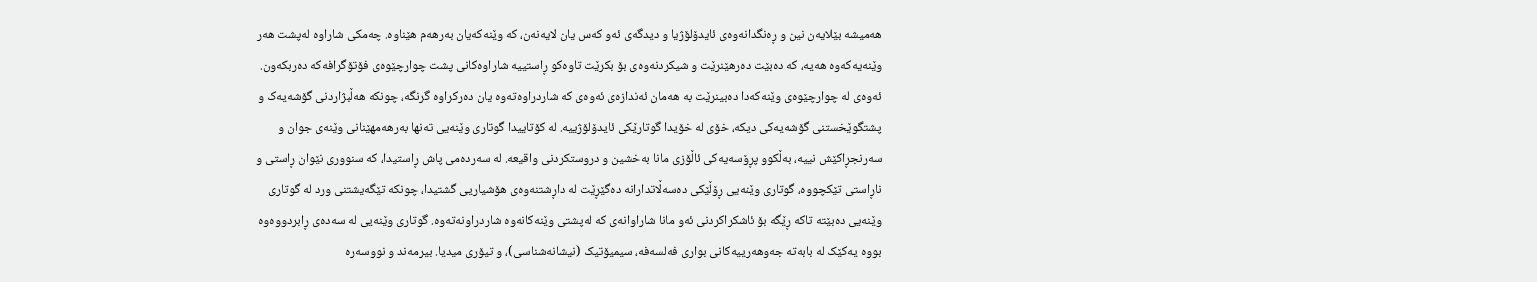هەمیشە بێلایەن نین و ڕەنگدانەوەی ئایدۆلۆژیا و دیدگەی ئەو کەس یان لایەنەن، کە وێنەکەیان بەرهەم هێناوە. چەمکی شاراوە لەپشت هەر وێنەیەکەوە هەیە، کە دەبێت دەرهێنرێت و شیکردنەوەی بۆ بکرێت تاوەکو ڕاستییە شاراوەکانی پشت چوارچێوەی فۆتۆگرافەکە دەربکەون. ئەوەی لە چوارچێوەی وێنەکەدا دەبینرێت بە هەمان ئەندازەی ئەوەی کە شاردراوەتەوە یان دەرکراوە گرنگە، چونکە هەڵبژاردنی گۆشەیەک و پشتگوێخستنی گۆشەیەکی دیکە، خۆی لە خۆیدا گوتارێکی ئایدۆلۆژییە. لە کۆتاییدا گوتاری وێنەیی تەنها بەرهەمهێنانی وێنەی جوان و سەرنجڕاکێش نییە، بەڵکوو پڕۆسەیەکی ئاڵۆزی مانا بەخشین و دروستکردنی واقیعە. لە سەردەمی پاش ڕاستیدا، کە سنووری نێوان ڕاستی و ناڕاستی تێکچووە، گوتاری وێنەیی ڕۆڵێکی دەسەڵاتدارانە دەگێڕێت لە داڕشتنەوەی هۆشیاریی گشتیدا، چونکە تێگەیشتنی ورد لە گوتاری وێنەیی دەبێتە تاکە ڕێگە بۆ ئاشکراکردنی ئەو مانا شاراوانەی کە لەپشتی وێنەکانەوە شاردراونەتەوە. گوتاری وێنەیی لە سەدەی ڕابردووەوە بووە یەکێک لە بابەتە جەوهەرییەکانی بواری فەلسەفە، سیمیۆتیک (نیشانەشناسی)، و تیۆری میدیا. بیرمەند و نووسەرە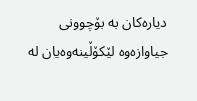دیارەکان بە بۆچوونی جیاوازەوە لێکۆڵینەوەیان لە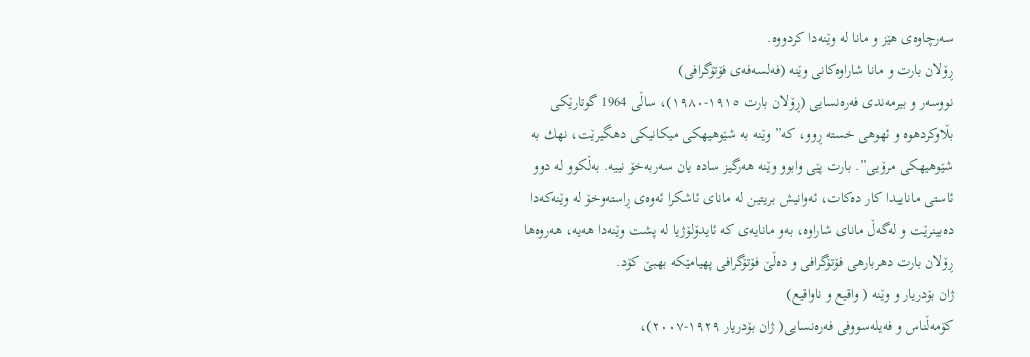سەرچاوەی هێز و مانا لە وێنەدا کردووە.
ڕۆلان بارت و مانا شاراوەکانی وێنە (فەلسەفەی فۆتۆگرافی)
نووسەر و بیرمەندی فەرەنسایی (ڕۆلان بارت ١٩١٥-١٩٨٠)، ساڵی 1964 گوتارێكی بڵاوكردهوه و ئهوهی خسته ڕوو، کە” وێنە به شێوهیهكی میكانیكی دهگیرێت، نهك به شێوهیهكی مرۆیی”. بارت پێی وابوو وێنە هەرگیز سادە یان سەربەخۆ نییە. بەڵکوو لە دوو ئاستی ماناییدا کار دەکات، ئەوانیش بریتین لە مانای ئاشکرا ئەوەی ڕاستەوخۆ لە وێنەکەدا دەبینرێت و لەگەڵ مانای شاراوە، بەو مانایەی کە ئایدۆلۆژیا لە پشت وێنەدا هەیە، هەروەها ڕۆلان بارت دهربارهی فۆتۆگرافی و دەڵێ فۆتۆگرافی پهیامێكه بهبێ كۆد.
ژان بۆدریار و وێنە ( واقیع و ناواقیع)
کۆمەڵناس و فەیلەسووفی فەرەنسایی( ژان بۆدریار ١٩٢٩-٢٠٠٧)،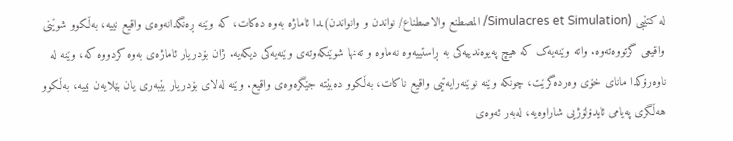لە کتێبی (Simulacres et Simulation/ المصطنع والاصطناع/ نواندن و وانواندن)ـدا ئاماژە بەوە دەکات، کە وێنە ڕەنگدانەوەی واقیع نییە، بەڵکوو شوێنی واقیعی گرتووەتەوە. واتە وێنەیەک کە هیچ پەیوەندییەکی بە ڕاستییەوە نەماوە و تەنها شوێنکەوتەی وێنەیەکی دیکەیە. ژان بۆدریار ئاماژەی بەوە کردووە کە، وێنە لە ناوەرۆکدا مانای خۆی وەردەگرێت، چونکە وێنە نوێنەرایەتیی واقیع ناکات، بەڵکوو دەبێتە جێگرەوەی واقیع. وێنە لەلای بۆدریار بێبەری یان بێلایەن نییە، بەڵکوو هەڵگری پەیامی ئایدۆلۆژیی شاراوەیە، لەبەر ئەوەی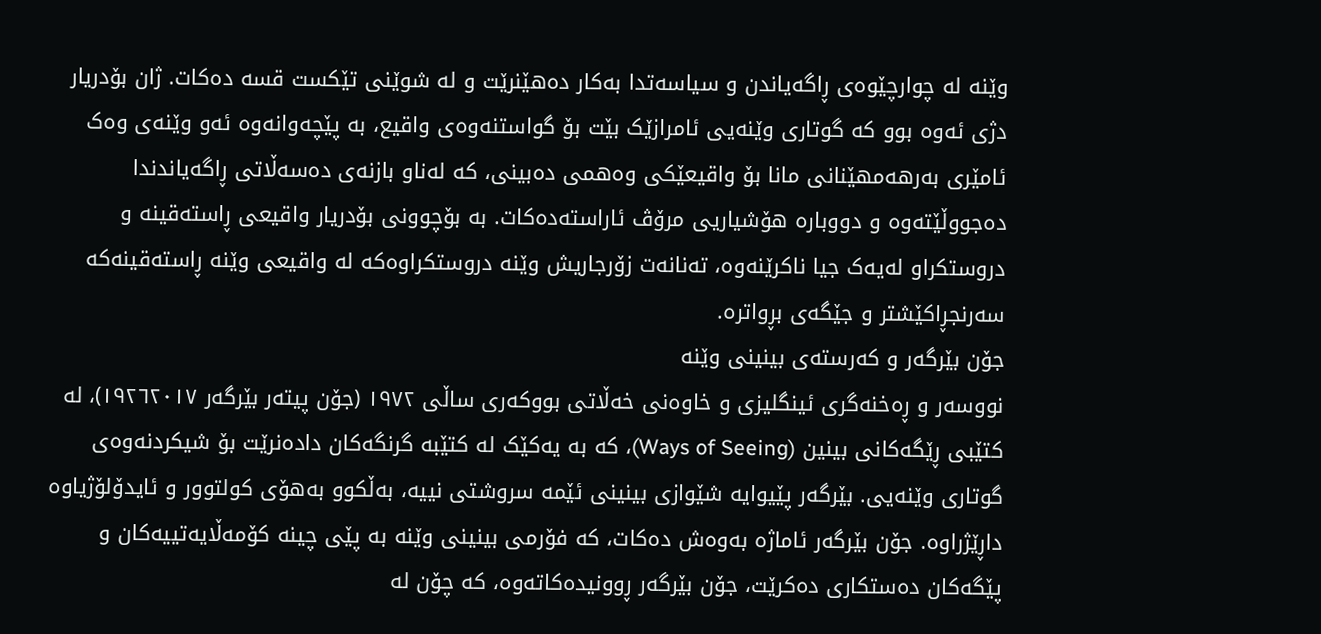وێنە لە چوارچێوەی ڕاگەیاندن و سیاسەتدا بەکار دەهێنرێت و لە شوێنی تێکست قسە دەکات. ژان بۆدریار دژی ئەوە بوو کە گوتاری وێنەیی ئامرازێک بێت بۆ گواستنەوەی واقیع، بە پێچەوانەوە ئەو وێنەی وەک ئامێری بەرهەمهێنانی مانا بۆ واقیعێکی وەهمی دەبینی، کە لەناو بازنەی دەسەڵاتی ڕاگەیاندندا دەجووڵێتەوە و دووبارە هۆشیاریی مرۆڤ ئاراستەدەکات. بە بۆچوونی بۆدریار واقیعی ڕاستەقینە و دروستکراو لەیەک جیا ناکرێنەوە، تەنانەت زۆرجاریش وێنە دروستکراوەکە لە واقیعی وێنە ڕاستەقینەکە سەرنجڕاکێشتر و جێگەی بڕواترە.
جۆن بێرگەر و کەرستەی بینینی وێنە
نووسەر و ڕەخنەگری ئینگلیزی و خاوەنی خەڵاتی بووکەری ساڵی ١٩٧٢ (جۆن پیتەر بێرگەر ١٩٢٦٢٠١٧)، لە کتێبی ڕێگەکانی بینین (Ways of Seeing)، کە بە یەکێک لە کتێبە گرنگەکان دادەنرێت بۆ شیکردنەوەی گوتاری وێنەیی. بێرگەر پێیوایە شێوازی بینینی ئێمە سروشتی نییە، بەڵکوو بەهۆی کولتوور و ئایدۆلۆژیاوە داڕێژراوە. جۆن بێرگەر ئاماژە بەوەش دەکات، کە فۆرمی بینینی وێنە بە پێی چینە کۆمەڵایەتییەکان و پێگەکان دەستکاری دەکرێت، جۆن بێرگەر ڕوونیدەکاتەوە، کە چۆن لە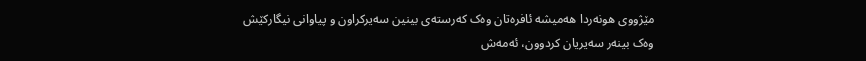مێژووی هونەردا هەمیشە ئافرەتان وەک کەرستەی بینین سەیرکراون و پیاوانی نیگارکێش وەک بینەر سەیریان کردوون، ئەمەش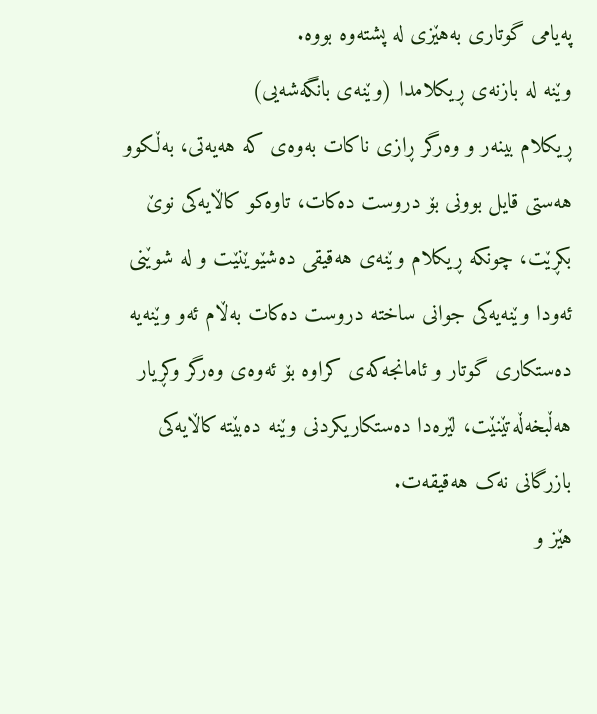پەیامی گوتاری بەهێزی لە پشتەوە بووە.
وێنە لە بازنەی ڕیکلامدا (وێنەی بانگەشەیی)
ڕیکلام بینەر و وەرگر ڕازی ناکات بەوەی کە هەیەتی، بەڵکوو هەستی قایل بوونی بۆ دروست دەکات، تاوەکو کاڵایەکی نوێ بکڕێت، چونکە ڕیکلام وێنەی هەقیقی دەشێوێنێت و لە شوێنی ئەودا وێنەیەکی جوانی ساختە دروست دەکات بەڵام ئەو وێنەیە دەستکاری گوتار و ئامانجەکەی کراوە بۆ ئەوەی وەرگر وکڕیار هەڵبخەڵەتێنێت، لێرەدا دەستکاریکردنی وێنە دەبێتە کاڵایەکی بازرگانی نەک هەقیقەت.
هێز و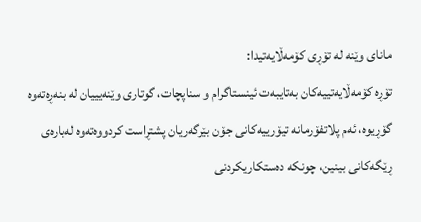مانای وێنە لە تۆڕی کۆمەڵایەتیدا:
تۆڕە کۆمەڵایەتییەکان بەتایبەت ئینستاگرام و سناپچات، گوتاری وێنەیییان لە بنەڕەتەوە گۆڕیوە، ئەم پلاتفۆرمانە تیۆرییەکانی جۆن بێرگەریان پشتڕاست کردووەتەوە لەبارەی ڕێگەکانی بینین، چونکە دەستکاریکردنی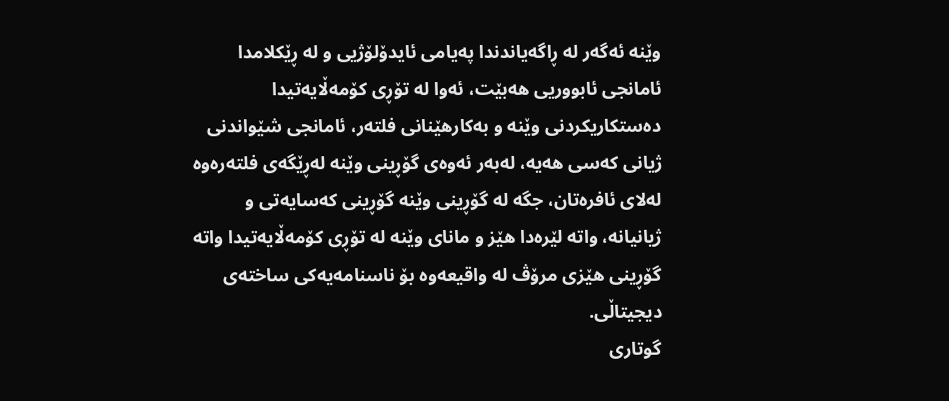وێنە ئەگەر لە ڕاگەیاندندا پەیامی ئایدۆلۆژیی و لە ڕێکلامدا ئامانجی ئابووریی هەبێت، ئەوا لە تۆڕی کۆمەڵایەتیدا دەستکاریکردنی وێنە و بەکارهێنانی فلتەر، ئامانجی شێواندنی ژیانی کەسی هەیە، لەبەر ئەوەی گۆڕینی وێنە لەڕێگەی فلتەرەوە لەلای ئافرەتان، جگە لە گۆڕینی وێنە گۆڕینی کەسایەتی و ژیانیانە، واتە لێرەدا هێز و مانای وێنە لە تۆڕی کۆمەڵایەتیدا واتە گۆڕینی هێزی مرۆڤ لە واقیعەوە بۆ ناسنامەیەکی ساختەی دیجیتاڵی.
گوتاری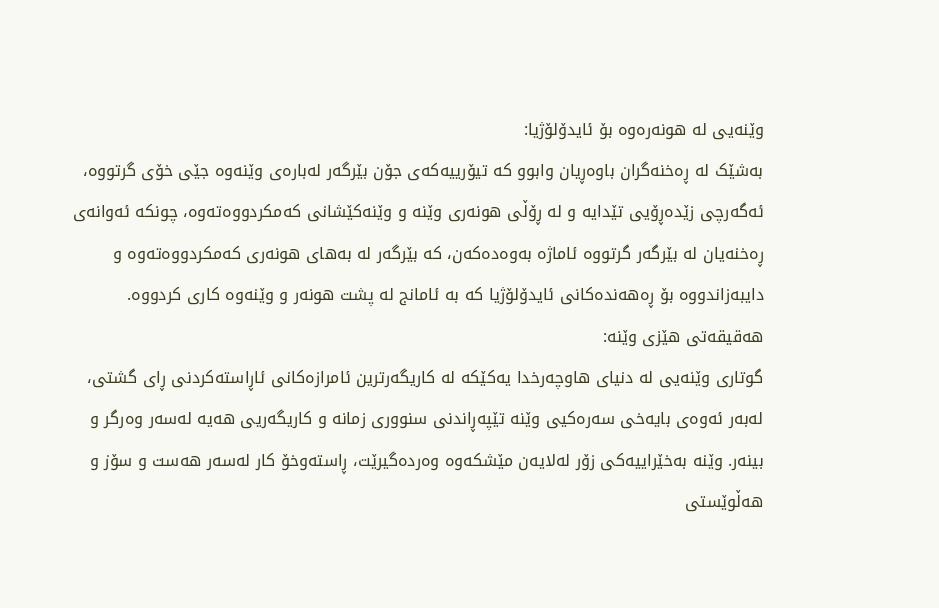وێنەیی لە هونەرەوە بۆ ئایدۆلۆژیا:
بەشێک لە ڕەخنەگران باوەڕیان وابوو کە تیۆرییەکەی جۆن بێرگەر لەبارەی وێنەوە جێی خۆی گرتووە، ئەگەرچی زێدەڕۆیی تێدایە و لە ڕۆڵی هونەری وێنە و وێنەکێشانی کەمکردووەتەوە، چونکە ئەوانەی ڕەخنەیان لە بێرگەر گرتووە ئاماژە بەوەدەکەن، کە بێرگەر لە بەهای هونەری کەمکردووەتەوە و دایبەزاندووە بۆ ڕەهەندەکانی ئایدۆلۆژیا کە بە ئامانج لە پشت هونەر و وێنەوە کاری کردووە.
هەقیقەتی هێزی وێنە:
گوتاری وێنەیی لە دنیای هاوچەرخدا یەکێکە لە کاریگەرترین ئامرازەکانی ئاڕاستەکردنی ڕای گشتی، لەبەر ئەوەی بایەخی سەرەکیی وێنە تێپەڕاندنی سنووری زمانە و کاریگەریی هەیە لەسەر وەرگر و بینەر. وێنە بەخێراییەکی زۆر لەلایەن مێشکەوە وەردەگیرێت، ڕاستەوخۆ کار لەسەر هەست و سۆز و هەڵوێستی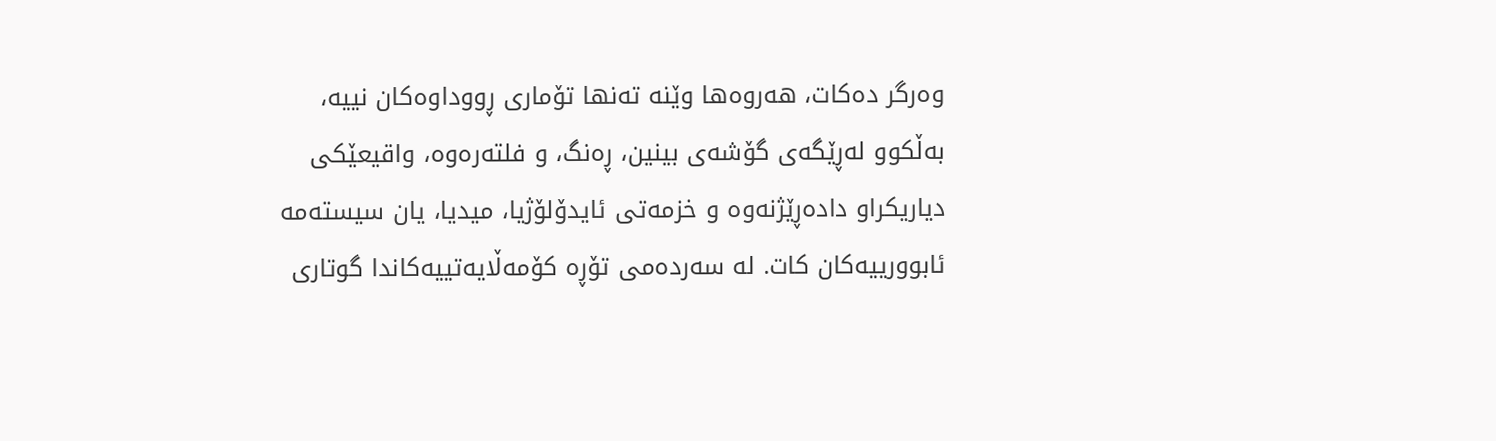وەرگر دەکات، هەروەها وێنە تەنها تۆماری ڕووداوەکان نییە، بەڵکوو لەڕێگەی گۆشەی بینین، ڕەنگ، و فلتەرەوە، واقیعێکی دیاریکراو دادەڕێژنەوە و خزمەتی ئایدۆلۆژیا، میدیا، یان سیستەمە ئابوورییەکان کات. لە سەردەمی تۆڕە کۆمەڵایەتییەکاندا گوتاری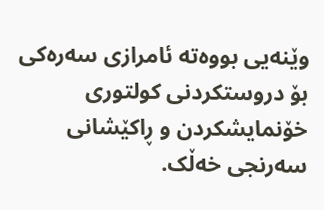وێنەیی بووەتە ئامرازی سەرەکی بۆ دروستکردنی کولتوری خۆنمایشکردن و ڕاکێشانی سەرنجی خەڵک.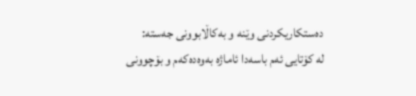دەستکاریکردنی وێنە و بەکاڵابوونی جەستە:
لە کۆتایی ئەم باسەدا ئاماژە بەوەدەکەم و بۆچوونی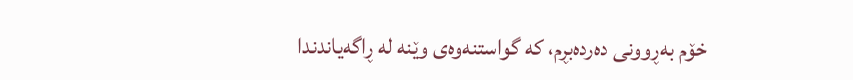خۆم بەڕوونی دەردەبڕم، کە گواستنەوەی وێنە لە ڕاگەیاندندا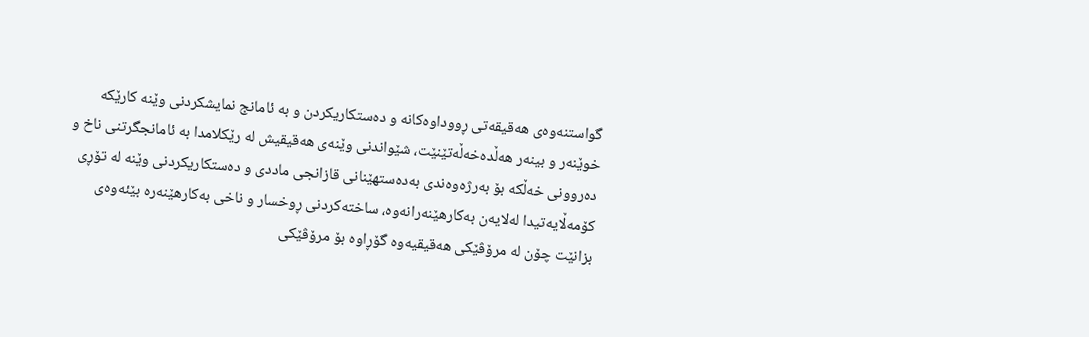گواستنەوەی هەقیقەتی ڕووداوەکانە و دەستکاریکردن و بە ئامانج نمایشکردنی وێنە کارێکە خوێنەر و بینەر هەڵدەخەڵەتێنێت، شێواندنی وێنەی هەقیقیش لە رێکلامدا بە ئامانجگرتنی ناخ و دەروونی خەڵکە بۆ بەرژەوەندی بەدەستهێنانی قازانجی ماددی و دەستکاریکردنی وێنە لە تۆڕی کۆمەڵایەتیدا لەلایەن بەکارهێنەرانەوە، ساختەکردنی ڕوخسار و ناخی بەکارهێنەرە بێئەوەی بزانێت چۆن لە مرۆڤێکی هەقیقیەوە گۆڕاوە بۆ مرۆڤێکی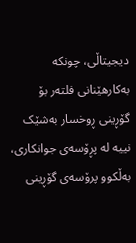دیجیتاڵی، چونکە بەکارهێنانی فلتەر بۆ گۆڕینی ڕوخسار بەشێک نییە لە پڕۆسەی جوانکاری، بەڵکوو پرۆسەی گۆڕینی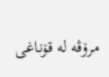مرۆڤە لە قۆناغی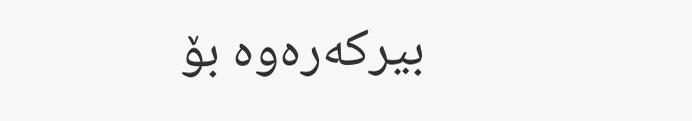بیرکەرەوە بۆ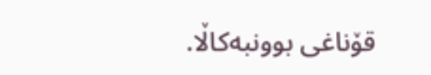قۆناغی بوونبەکاڵا.